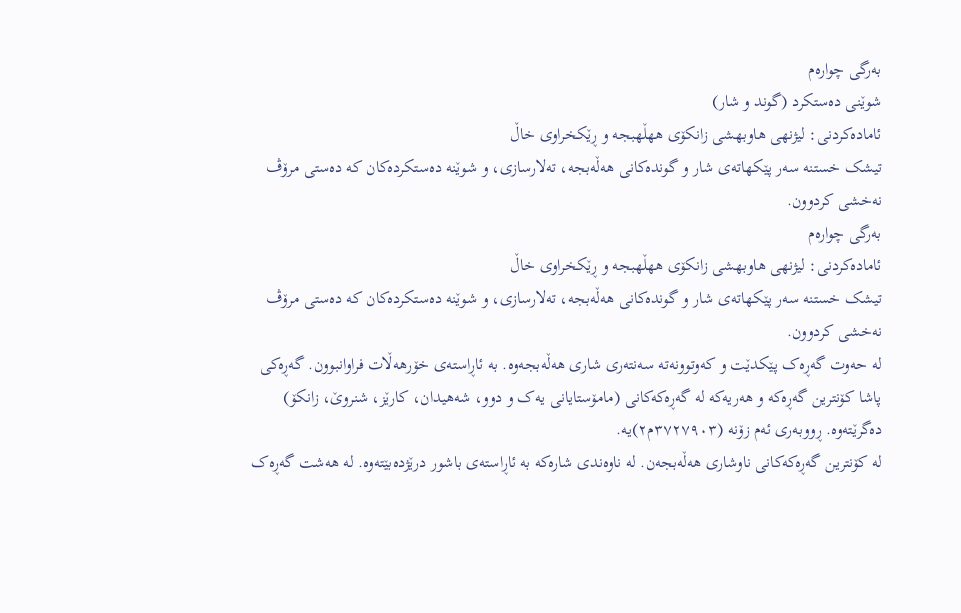بەرگی چوارەم
شوێنی دەستکرد (گوند و شار)
ئامادەکردنی: لیژنهی هاوبهشی زانكۆی ههڵهبجه و ڕێكخراوی خاڵ
تیشک خستنە سەر پێکهاتەی شار و گوندەکانی هەڵەبجە، تەلارسازی، و شوێنە دەستکردەکان کە دەستی مرۆڤ نەخشی کردوون.
بەرگی چوارەم
ئامادەکردنی: لیژنهی هاوبهشی زانكۆی ههڵهبجه و ڕێكخراوی خاڵ
تیشک خستنە سەر پێکهاتەی شار و گوندەکانی هەڵەبجە، تەلارسازی، و شوێنە دەستکردەکان کە دەستی مرۆڤ نەخشی کردوون.
لە حەوت گەڕەک پێکدێت و کەوتوونەتە سەنتەری شاری هەڵەبجەوە. بە ئاڕاستەی خۆرهەڵات فراوانبوون. گەڕەکی پاشا کۆنترین گەڕەکە و هەریەکە لە گەڕەکەکانی (مامۆستایانی یەک و دوو، شەهیدان، کارێز، شنروێ، زانکۆ) دەگرێتەوە. ڕووبەری ئەم زۆنە (٣٧٢٧٩٠٣م٢)یە.
لە کۆنترین گەڕەکەکانی ناوشاری هەڵەبجەن. لە ناوەندی شارەکە بە ئاڕاستەی باشور درێژدەبێتەوە. لە هەشت گەڕەک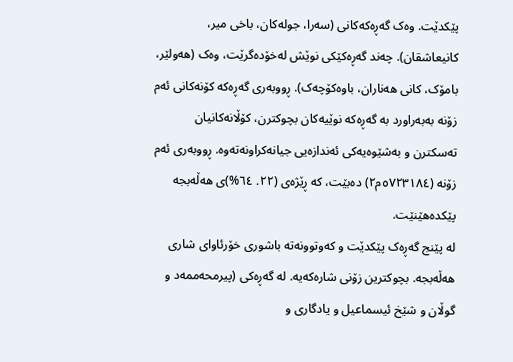پێکدێت. وەک گەڕەکەکانی (سەرا، جولەکان، باخی میر، کانیعاشقان). چەند گەڕەکێکی نوێش لەخۆدەگرێت، وەک (هەولێر، بامۆک، کانی هەناران، باوەکۆچەک). ڕووبەری گەڕەکە کۆنەکانی ئەم زۆنە بەبەراورد بە گەڕەکە نوێیەکان بچوکترن، کۆڵانەکانیان تەسکترن و بەشێوەیەکی ئەندازەیی جیانەکراونەتەوە. ڕووبەری ئەم زۆنە (٥٧٢٣١٨٤م٢) دەبێت، کە ڕێژەی (٢٢. ٦٤%)ی هەڵەبجە پێکدەهێنێت.
لە پێنج گەڕەک پێکدێت و کەوتوونەتە باشوری خۆرئاوای شاری هەڵەبجە. بچوکترین زۆنی شارەکەیە. لە گەڕەکی (پیرمحەممەد و گوڵان و شێخ ئیسماعیل و یادگاری و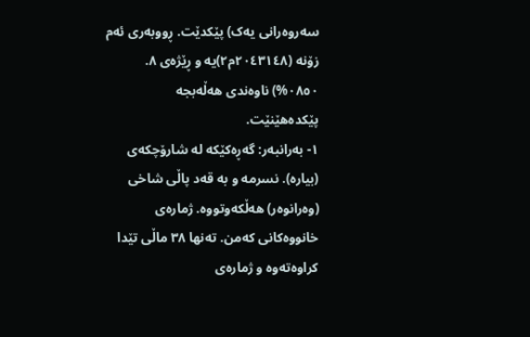سەروەرانی یەک) پێکدێت. ڕووبەری ئەم زۆنە (٢٠٤٣١٤٨م٢)یە و ڕێژەی ٨. ٠٨٥٠%) ناوەندی هەڵەبجە پێکدەهێنێت.
١- بەرانبەر: گەڕەکێکە لە شارۆچکەی (بیارە). نسرمە و بە قەد پاڵی شاخی (وەرانوەر) هەڵکەوتووە. ژمارەی خانووەکانی کەمن. تەنها ٣٨ ماڵی تێدا کراوەتەوە و ژمارەی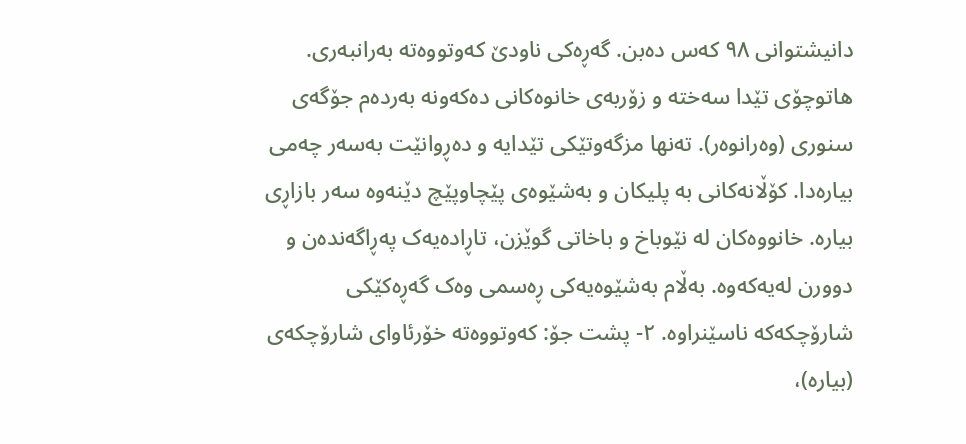دانیشتوانی ٩٨ کەس دەبن. گەڕەکی ناودێ کەوتووەتە بەرانبەری. هاتوچۆی تێدا سەختە و زۆربەی خانوەکانی دەکەونە بەردەم جۆگەی سنوری (وەرانوەر). تەنها مزگەوتێکی تێدایە و دەڕوانێت بەسەر چەمی بیارەدا. کۆڵانەکانی بە پلیکان و بەشێوەی پێچاوپێچ دێنەوە سەر بازاڕی بیارە. خانووەکان لە نێوباخ و باخاتی گوێزن، تاڕادەیەک پەڕاگەندەن و دوورن لەیەکەوە. بەڵام بەشێوەیەکی ڕەسمی وەک گەڕەکێکی شارۆچکەکە ناسێنراوە. ٢- پشت جۆ: کەوتووەتە خۆرئاوای شارۆچکەی (بیارە)،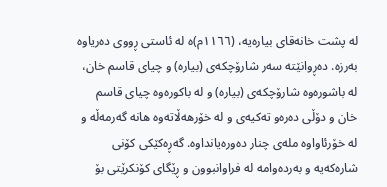لە پشت خانەقای بیارەیە، (١١٦٦م)ە لە ئاستی ڕووی دەریاوە بەرزە. دەڕوانێتە سەر شارۆچکەی (بیارە) و چیای قاسم خان، لە باشورەوە شارۆچکەی (بیارە) و لە باکورەوە چیای قاسم خان و دۆڵی دەرەو تەکیەی و لە خۆرهەڵاتەوە هانە گەرمەڵە و لە خۆرئاواوە ملەی چنار دەورەیانداوە. گەڕەکێکی کۆنی شارەکەیە و بەردەوامە لە فراوانبوون و ڕێگای کۆنکرێتی بۆ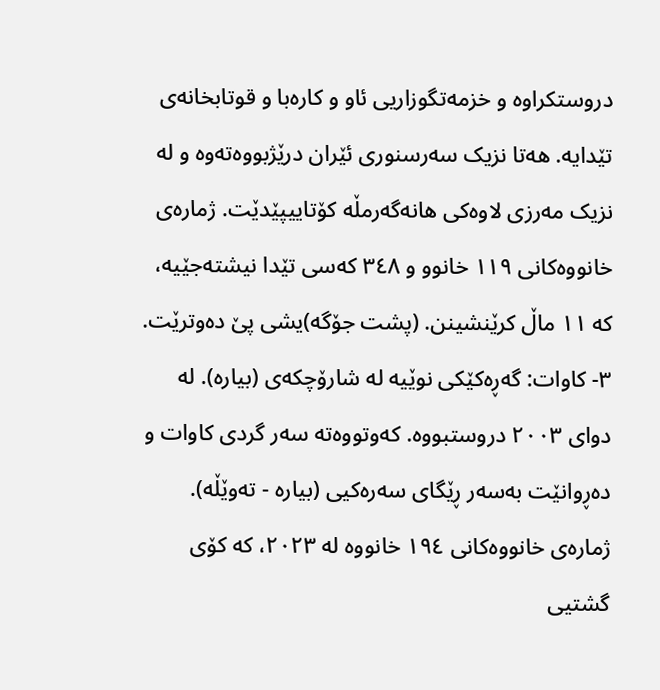دروستکراوە و خزمەتگوزاریی ئاو و کارەبا و قوتابخانەی تێدایە. هەتا نزیک سەرسنوری ئێران درێژبووەتەوە و لە نزیک مەرزی لاوەکی هانەگەرمڵە کۆتاییپێدێت. ژمارەی خانووەکانی ١١٩ خانوو و ٣٤٨ کەسی تێدا نیشتەجێیە، کە ١١ ماڵ کرێنشینن. (پشت جۆگە)یشی پێ دەوترێت. ٣- کاوات: گەڕەکێکی نوێیە لە شارۆچکەی (بیارە). لە دوای ٢٠٠٣ دروستبووە. کەوتووەتە سەر گردی کاوات و دەڕوانێت بەسەر ڕێگای سەرەکیی (بیارە - تەوێڵە). ژمارەی خانووەکانی ١٩٤ خانووە لە ٢٠٢٣، کە کۆی گشتیی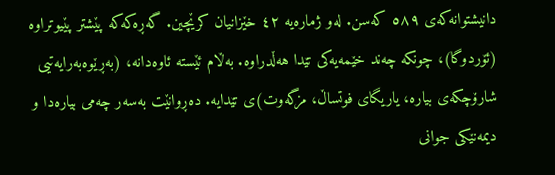دانیشتوانەکەی ٥٨٩ کەسن. لەو ژمارەیە ٤٢ خێزانیان کرێچین. گەڕەکەکە پێشتر پێیوتراوە (ئۆردوگا)، چونکە چەند خێمەیەکی تێدا هەڵدراوە. بەڵام ئێستە ئاوەدانە، (بەڕێوەبەرایەتیی شارۆچکەی بیارە، یاریگای فوتساڵ، مزگەوت)ی تێدایە. دەڕوانێت بەسەر چەمی بیارەدا و دیمەنێکی جوانی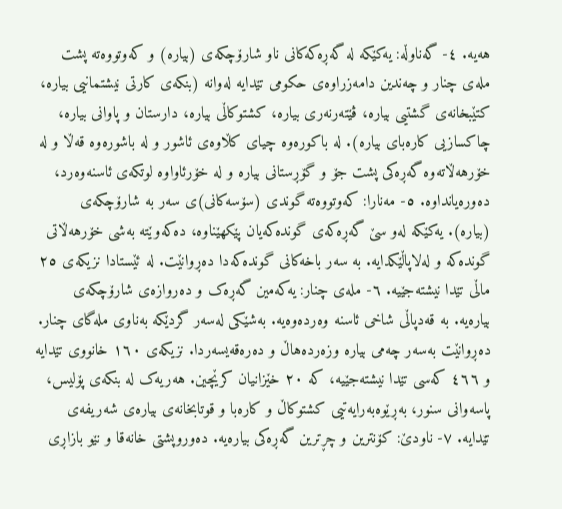هەیە. ٤- گەناوڵە: یەکێکە لە گەڕەکەکانی ناو شارۆچکەی (بیارە) و کەوتووەتە پشت ملەی چنار و چەندین دامەزراوەی حکومی تێدایە لەوانە (بنکەی کارتی نیشتمانیی بیارە، کتێبخانەی گشتیی بیارە، ڤێتەرنەری بیارە، کشتوکاڵی بیارە، دارستان و پاوانی بیارە، چاکسازیی کارەبای بیارە). لە باکورەوە چیای کڵاوەی ئاشور و لە باشورەوە قەڵا و لە خۆرهەڵاتەوە گەڕەکی پشت جۆ و گۆڕستانی بیارە و لە خۆرئاواوە لوتکەی ئاسنەوەرد، دەورەیانداوە. ٥- مەنارا: کەوتووەتە گوندی (سۆسەکانی)ی سەر بە شارۆچکەی (بیارە). یەکێکە لەو سێ گەڕەکەی گوندەکەیان پێکهێناوە، دەکەوێتە بەشی خۆرهەڵاتی گوندەکە و لەلاپاڵێکدایە. بە سەر باخەکانی گوندەکەدا دەڕوانێت. لە ئێستادا نزیکەی ٢٥ ماڵى تێدا نیشتەجێیە. ٦- ملەی چنار: یەکەمین گەڕەک و دەروازەی شارۆچکەی بیارەیە. بە قەدپاڵی شاخی ئاسنە وەردەوەیە. بەشێکی لەسەر گردێکە بەناوی ملەگای چنار. دەڕوانێت بەسەر چەمی بیارە وزەردەهاڵ و دەرەقەیسەردا. نزیکەی ١٦٠ خانووی تێدایە و ٤٦٦ کەسی تێدا نیشتەجێیە، کە ٢٠ خێزانیان کرێچین. هەریەک لە بنکەی پۆلیس، پاسەوانی سنور، بەڕێوەبەرایەتیی کشتوکاڵ و کارەبا و قوتابخانەی بیارەی شەریفەی تێدایە. ٧- ناودێ: کۆنترین و چڕترین گەڕەکی بیارەیە. دەوروپشتی خانەقا و نێو بازاڕی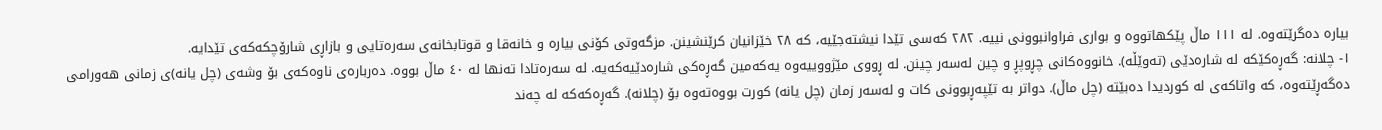بیارە دەگرێتەوە. لە ١١١ ماڵ پێکهاتووە و بواری فراوانبوونی نییە. ٢٨٢ کەسی تێدا نیشتەجێیە، کە ٢٨ خێزانیان کرێنشینن. مزگەوتی کۆنی بیارە و خانەقا و قوتابخانەی سەرەتایی و بازاڕی شارۆچکەکەی تێدایە.
١- چلانە: گەڕەکێکە لە شارەدێی (تەوێڵە). خانووەکانی چڕوپڕ و چین لەسەر چینن. لە ڕووی مێژووییەوە یەکەمین گەڕەکی شارەدێیەکەیە. لە سەرەتادا تەنها لە ٤٠ ماڵ بووە. دەربارەی ناوەکەی بۆ وشەی (چل یانە)ی زمانی هەورامی دەگەڕێتەوە، کە واتاکەی لە کوردیدا دەبێتە (چل ماڵ). دواتر بە تێپەڕبوونی کات و لەسەر زمان (چل یانە) کورت بووەتەوە بۆ (چلانە). گەڕەکەکە لە چەند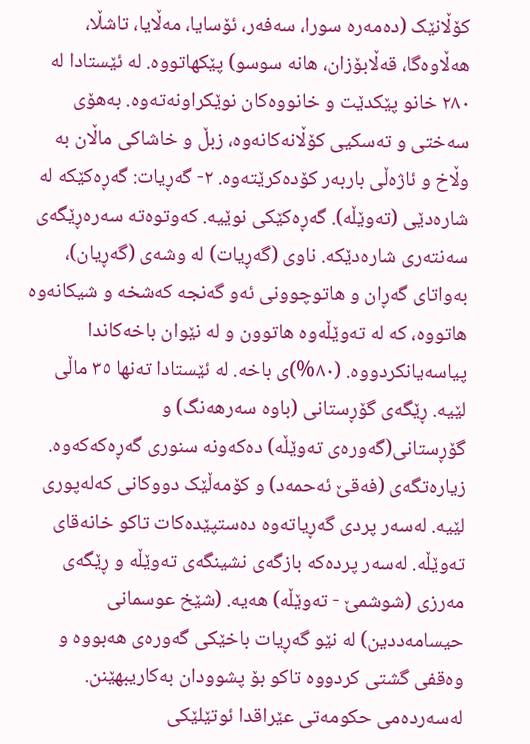کۆڵانێک (دەمەرە سورا، سەفەر، ئۆسایا، مەڵایا، تاشڵا، هەڵاوەگا، قەڵابۆزان، هانە سوسو) پێکهاتووە. لە ئێستادا لە ٢٨٠ خانو پێکدێت و خانووەکان نوێکراونەتەوە. بەهۆی سەختی و تەسکیی کۆڵانەکانەوە، زبڵ و خاشاکی ماڵان بە وڵاخ و ئاژەڵی باربەر کۆدەکرێتەوە. ٢- گەڕیات: گەڕەکێکە لە شارەدێی (تەوێڵە). گەڕەکێکی نوێیە. کەوتوەتە سەرەڕێگەی سەنتەری شارەدێکە. ناوی (گەڕیات) لە وشەی (گەڕیان)، بەواتای گەڕان و هاتوچوونی ئەو گەنجە کەشخە و شیکانەوە هاتووە، کە لە تەوێڵەوە هاتوون و لە نێوان باخەکاندا پیاسەیانکردووە. (٨٠%)ی باخە. لە ئێستادا تەنها ٣٥ ماڵی لێیە. ڕێگەی گۆڕستانی (باوە سەرهەنگ) و گۆڕستانی(گەورەی تەوێڵە) دەکەونە سنوری گەڕەکەکەوە. زیارەتگەی (فەقێ ئەحمەد) و کۆمەڵێک دووکانی کەلەپوری لێیە. لەسەر پردی گەڕیاتەوە دەستپێدەکات تاکو خانەقای تەوێڵە. لەسەر پردەکە بازگەی نشینگەی تەوێڵە و ڕێگەی مەرزی (شوشمێ - تەوێڵە) هەیە. (شێخ عوسمانی حیسامەددین) لە نێو گەڕیات باخێکی گەورەی هەبووە و وەقفی گشتی کردووە تاکو بۆ پشوودان بەکاریبهێنن. لەسەردەمی حکومەتی عێراقدا ئوتێلێکی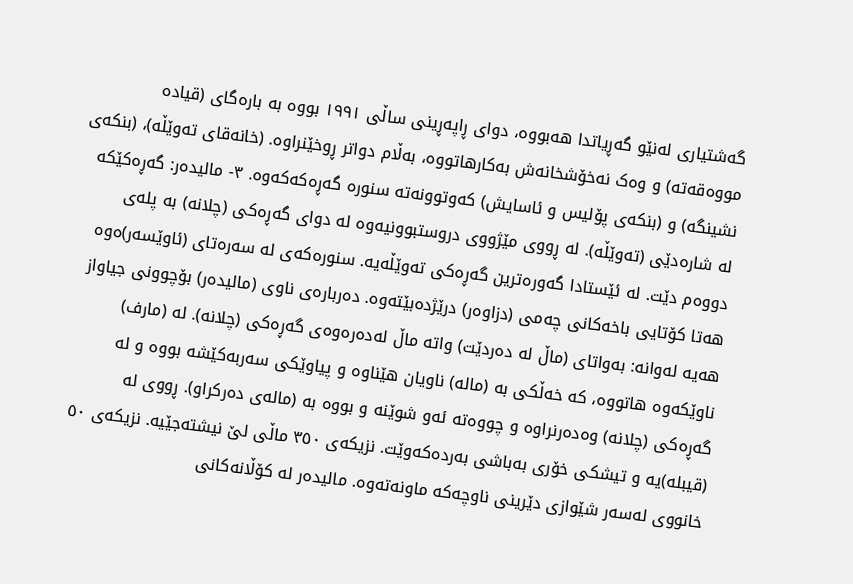گەشتیاری لەنێو گەڕیاتدا هەبووە، دوای ڕاپەڕینی ساڵی ١٩٩١ بووە بە بارەگای (قیادە مووەقەتە) و وەک نەخۆشخانەش بەکارهاتووە، بەڵام دواتر ڕوخێنراوە. (خانەقای تەوێڵە)، (بنکەی نشینگە) و (بنکەی پۆلیس و ئاسایش) کەوتوونەتە سنورە گەڕەکەکەوە. ٣- مالیدەر: گەڕەکێکە له شارەدێی (تەوێڵە). لە ڕووی مێژووی دروستبوونیەوە لە دوای گەڕەکی (چلانە) بە پلەی دووەم دێت. لە ئێستادا گەورەترین گەڕەکی تەوێڵەیە. سنورەکەی لە سەرەتای (ئاوێسەر)ەوە هەتا کۆتایی باخەکانی چەمی (دزاوەر) درێژدەبێتەوە. دەربارەی ناوی (مالیدەر) بۆچوونی جیاواز هەیە لەوانە: بەواتای (ماڵ لە دەردێت) واتە ماڵ لەدەرەوەی گەڕەکی (چلانە). لە (مارف) ناوێکەوە هاتووە، کە خەڵکی بە (مالە) ناویان هێناوە و پیاوێکی سەربەکێشە بووە و لە گەڕەکی (چلانە) وەدەرنراوە و چووەتە ئەو شوێنە و بووە بە (مالەی دەرکراو). ڕووی لە (قیبلە)یە و تیشکی خۆری بەباشی بەردەکەوێت. نزیکەی ٣٥٠ ماڵی لێ نیشتەجێیە. نزیکەی ٥٠ خانووی لەسەر شێوازی دێرینی ناوچەکە ماونەتەوە. مالیدەر لە کۆڵانەکانی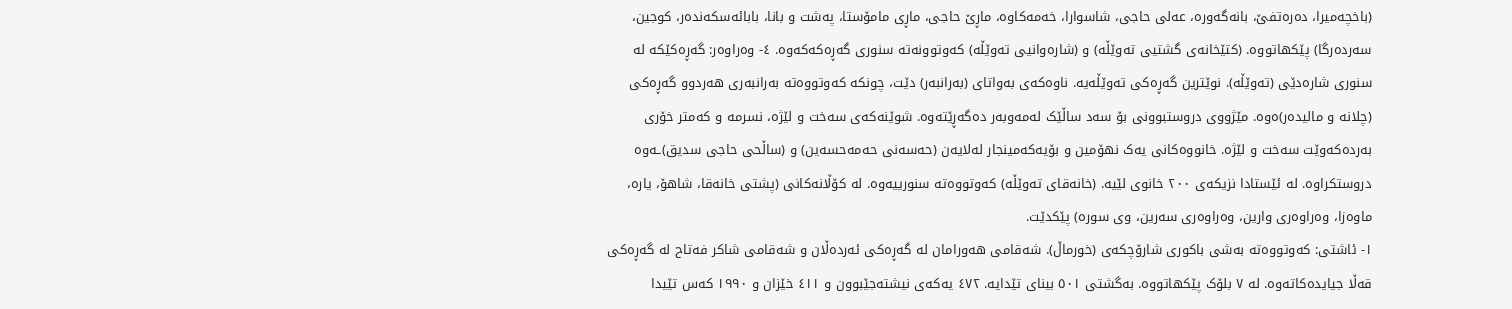(باخچەمیرا، دەرەتفێ، بانەگەورە، عەلی حاجی، شاسوارا، خەمەکاوە، ماڕێ حاجی، ماڕی مامۆستا، پەشت و بانا، بابائەسکەندەر، کوجین، سەردەرگا) پێکهاتووە. (کتێخانەی گشتیی تەوێڵە) و (شارەوانیی تەوێڵە) کەوتوونەتە سنوری گەڕەکەکەوە. ٤- وەراوەر: گەڕەکێکە لە سنوری شارەدێی (تەوێڵە). نوێترین گەڕەکی تەوێڵەیە. ناوەکەی بەواتای (بەرانبەر) دێت، چونکە کەوتووەتە بەرانبەری هەردوو گەڕەکی (چلانە و مالیدەر)ەوە. مێژووی دروستبوونی بۆ سەد ساڵێک لەمەوبەر دەگەڕێتەوە. شوێنەکەی سەخت و لێژە، نسرمە و کەمتر خۆری بەردەکەوێت سەخت و لێژە. خانووەکانی یەک نهۆمین و بۆیەکەمینجار لەلایەن (حەسەنی حەمەحسەین) و (ساڵحی حاجی سدیق)ـەوە دروستکراوە. لە ئێستادا نزیکەی ٢٠٠ خانوی لێیه. (خانەقای تەوێڵە) کەوتووەتە سنورییەوە. لە کۆڵانەکانی (پشتی خانەقا، شاهۆ، یارە، ماوەزا، وەراوەری وارین، وەراوەری سەرین، وی سورە) پێکدێت.
١- ئاشتى: کەوتووەتە بەشی باکوری شارۆچکەی (خورماڵ). شەقامی هەورامان لە گەڕەکی ئەردەڵان و شەقامی شاکر فەتاح لە گەڕەکی قەڵا جیایدەکاتەوە. لە ٧ بلۆک پێکهاتووە. بەگشتی ٥٠١ بینای تێدایە. ٤٧٢ یەکەی نیشتەجێبوون و ٤١١ خێزان و ١٩٩٠ کەس تێیدا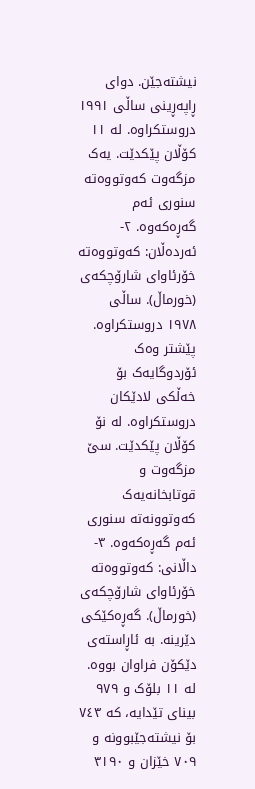نیشتەجێن. دوای ڕاپەڕینی ساڵی ١٩٩١ دروستکراوە. لە ١١ کۆڵان پێکدێت. یەک مزگەوت کەوتووەتە سنوری ئەم گەڕەکەوە. ٢- ئەردەڵان: کەوتووەتە خۆرئاوای شارۆچکەی (خورماڵ). ساڵی ١٩٧٨ دروستکراوه. پێشتر وەک ئۆردوگایەک بۆ خەڵکی لادێکان دروستکراوە. لە نۆ کۆڵان پێکدێت. سێ مزگەوت و قوتابخانەیەک کەوتوونەتە سنوری ئەم گەڕەکەوە. ٣- داڵانی: کەوتووەتە خۆرئاوای شارۆچکەی (خورماڵ). گەڕەکێکی دێرینە. بە ئاڕاستەی دێکۆن فراوان بووە. لە ١١ بلۆک و ٩٧٩ بینای تێدایە، کە ٧٤٣ بۆ نیشتەجێبوونە و ٧٠٩ خێزان و ٣١٩٠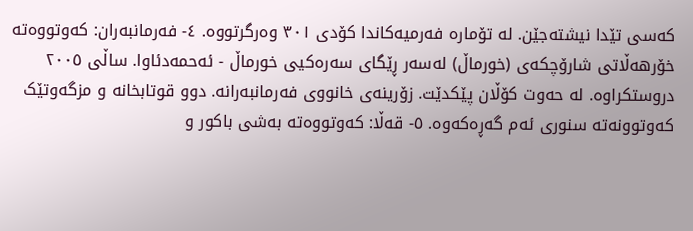کەسی تێدا نیشتەجێن. لە تۆمارە فەرمیەکاندا کۆدی ٣٠١ وەرگرتووە. ٤- فەرمانبەران: کەوتووەتە خۆرهەڵاتی شارۆچکەی (خورماڵ) لەسەر ڕێگای سەرەکیی خورماڵ - ئەحمەدئاوا. ساڵی ٢٠٠٥ دروستکراوە. لە حەوت کۆڵان پێکدێت. زۆرینەی خانووی فەرمانبەرانە. دوو قوتابخانە و مزگەوتێک کەوتوونەتە سنوری ئەم گەڕەکەوە. ٥- قەڵا: کەوتووەتە بەشی باکور و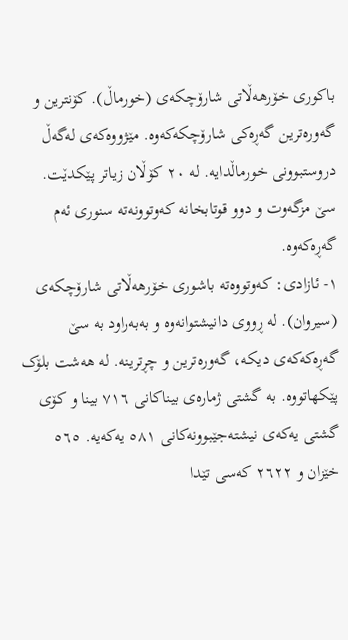باکوری خۆرهەڵاتی شارۆچکەی (خورماڵ). کۆنترین و گەورەترین گەڕەکی شارۆچکەکەوە. مێژووەکەی لەگەڵ دروستبوونی خورماڵدایە. لە ٢٠ کۆڵان زیاتر پێکدێت. سێ مزگەوت و دوو قوتابخانە کەوتوونەتە سنوری ئەم گەڕەکەوە.
١- ئازادی: کەوتووەتە باشوری خۆرهەڵاتی شارۆچکەی (سیروان). لە ڕووی دانیشتوانەوە و بەبەراود بە سێ گەڕەکەکەی دیکە، گەورەترین و چڕترینە. لە هەشت بلۆک پێکهاتووە. بە گشتی ژمارەی بیناکانی ٧١٦ بینا و کۆی گشتی یەکەی نیشتەجێبوونەکانی ٥٨١ یەکەیە. ٥٦٥ خێزان و ٢٦٢٢ کەسی تێدا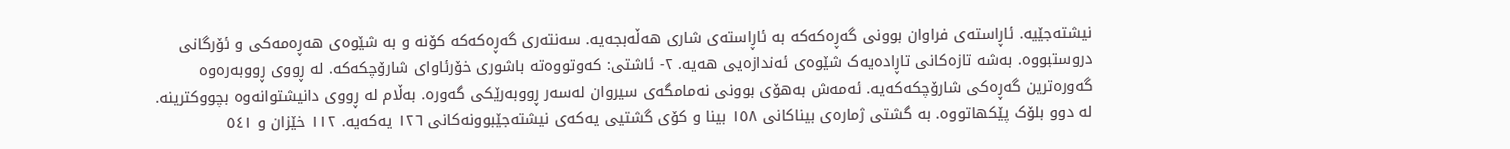نیشتەجێیە. ئاڕاستەی فراوان بوونی گەڕەکەکە بە ئاڕاستەی شاری هەڵەبجەیە. سەنتەری گەڕەکەکە کۆنە و بە شێوەی هەڕەمەکی و ئۆرگانی دروستبووە. بەشە تازەکانی تاڕادەیەک شێوەی ئەندازەیی هەیە. ٢- ئاشتی: کەوتووەتە باشوری خۆرئاوای شارۆچکەکە. لە ڕووی ڕووبەرەوە گەورەترین گەڕەکی شارۆچکەکەیە. ئەمەش بەهۆی بوونی نەمامگەی سیروان لەسەر ڕووبەرێکی گەورە. بەڵام لە ڕووی دانیشتوانەوە بچووکترینە. لە دوو بلۆک پێکهاتووە. بە گشتی ژمارەی بیناکانی ١٥٨ بینا و کۆی گشتیی یەکەی نیشتەجێبوونەکانی ١٢٦ یەکەیە. ١١٢ خێزان و ٥٤١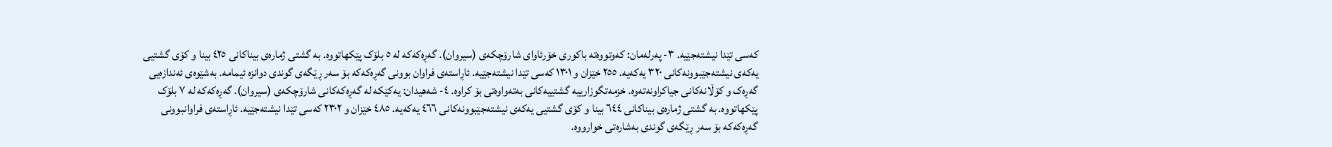کەسی تێدا نیشتەجێیە. ٣- پەرلەمان: کەوتووەتە باکوری خۆرئاوای شارۆچکەی (سیروان). گەڕەکەکە لە ٥ بلۆک پێکهاتووە. بە گشتی ژمارەی بیناکانی ٤٢٥ بینا و کۆی گشتیی یەکەی نیشتەجێبوونەکانی ٣٢٠ یەکەیە. ٢٥٥ خێزان و ١٣٠١ کەسی تێدا نیشتەجێیە. ئاڕاستەی فراوان بوونی گەڕەکەکە بۆ سەر ڕێگەی گوندی دوانزە ئیمامە. بەشێوەی ئەندازەیی گەڕەک و کۆڵانەکانی جیاکراونەتەوە. خزمەتگوزارییە گشتییەکانی بەتەواوەتی بۆ کراوە. ٤- شەهیدان: یەکێکە لە گەڕەکەکانی شارۆچکەی (سیروان). گەڕەکەکە لە ٧ بلۆک پێکهاتووە. بە گشتی ژمارەی بیناکانی ٦٤٤ بینا و کۆی گشتیی یەکەی نیشتەجێبوونەکانی ٤٦٦ یەکەیە. ٤٨٥ خێزان و ٢٣٠٢ کەسی تێدا نیشتەجێیە. ئاڕاستەی فراوانبوونی گەڕەکەکە بۆ سەر ڕێگەی گوندی بەشارەتی خوارووە.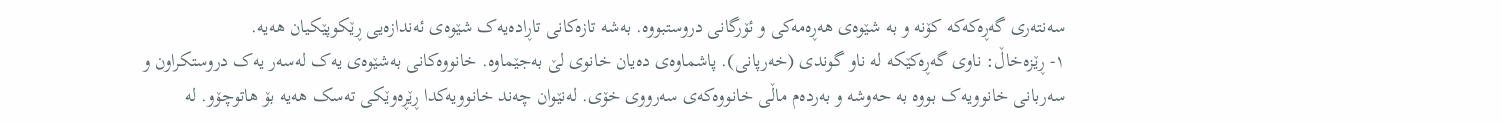سەنتەری گەڕەکەکە کۆنە و بە شێوەی هەڕەمەکی و ئۆرگانی دروستبووە. بەشە تازەکانی تاڕادەیەک شێوەی ئەندازەیی ڕێکوپێکیان هەیە.
١- ڕێزەخاڵ: ناوی گەڕەکێکە لە ناو گوندی (خەرپانی). پاشماوەی دەیان خانوی لێ بەجێماوە. خانووەکانی بەشێوەی یەک لەسەر یەک دروستکراون و سەربانی خانوویەک بووە بە حەوشە و بەردەم ماڵی خانووەکەی سەرووی خۆی. لەنێوان چەند خانوویەکدا ڕێڕەوێکی تەسک هەیە بۆ هاتوچۆو. لە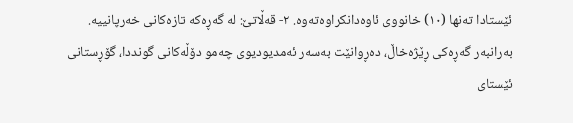ئێستادا تەنها (١٠) خانووی ئاوەدانکراوەتەوە. ٢- قەڵاتێ: لە گەڕەکە تازەکانی خەرپانییە. بەرانبەر گەڕەکی ڕێژەخاڵ، دەڕوانێت بەسەر ئەمدیودیوی چەمو دۆڵەکانی گونددا، گۆڕستانی ئێستای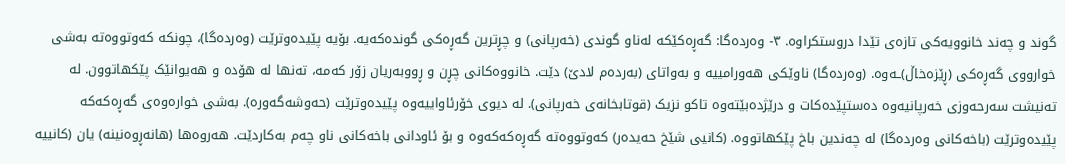گوند و چەند خانوویەکی تازەی تێدا دروستکراوە. ٣- وەردەگا: گەڕەکێکە لەناو گوندی (خەرپانی) و چڕترین گەڕەکی گوندەکەیە. بۆیە پێیدەوترێت (وەردەگا)، چونکە کەوتووەتە بەشی خوارووی گەڕەکی (ڕێزەخاڵ)ـەوە. (وەردەگا) ناوێکی هەورامییە و بەواتای (بەردەم لادێ) دێت. خانووەکانی چڕن و ڕووبەریان زۆر کەمە، تەنها لە هۆدە و هەیوانێک پێکهاتوون. لە تەنیشت سەرحەوزی خەرپانیەوە دەستپێدەکات و درێژدەبێتەوە تاکو نزیک (قوتابخانەی خەرپانی). لە دیوی خۆرئاواییەوە پێیدەوترێت (حەوشەگەورە). بەشی خوارەوەی گەڕەکەکە پێیدەوترێت (باخەکانی وەردەگا) لە چەندین باخ پێکهاتووە. (کانیی شێخ حەیدەر) کەوتووەتە گەڕەکەکەوە و بۆ ئاودانی باخەکانی ناو چەم بەکاردێت. هەروەها (هانەڕوەنینە) یان (کانییە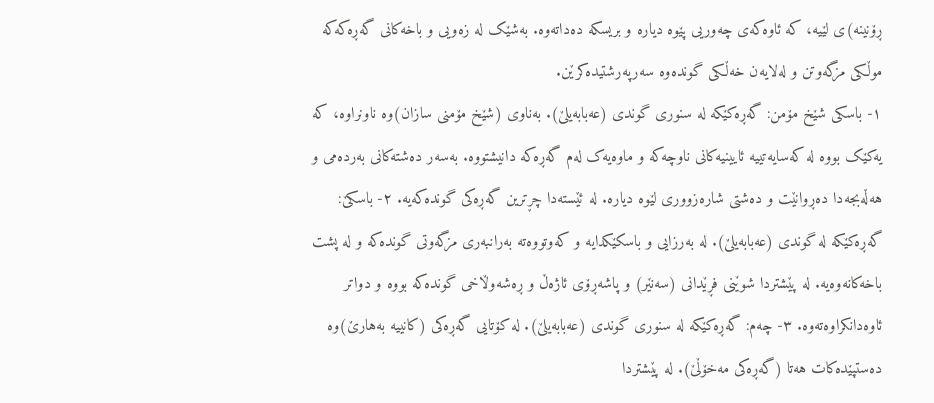ڕۆنینە)ی لێیە، کە ئاوەکەی چەوریی پێوە دیارە و بریسکە دەداتەوە. بەشێک لە زەویی و باخەکانی گەڕەکەکە موڵکی مزگەوتن و لەلایەن خەڵکی گوندەوە سەرپەرشتیدەکرێن.
١- باسکی شێخ مۆمن: گەڕەکێکە لە سنوری گوندی (عەبابەیلێ). بەناوی (شێخ مۆمنی سازان)وە ناونراوه، کە یەکێک بووە لە کەسایەتییە ئایینیەکانی ناوچەکە و ماوەیەک لەم گەڕەکە دانیشتووە. بەسەر دەشتەکانی بەردەمی و هەڵەبجەدا دەڕوانێت و دەشتی شارەزووری لێوە دیارە. لە ئێستەدا چڕترین گەڕەکی گوندەکەیە. ٢- باسکێ: گەڕەکێکە لە گوندی (عەبابەیلێ). لە بەرزایی و باسکێکدایە و کەوتووەتە بەرانبەری مزگەوتی گوندەکە و لە پشت باخەکانەوەیە. لە پێشتردا شوێنی فڕێدانی (سەنێر) و پاشەڕۆی ئاژەڵ و ڕەشەوڵاخی گوندەکە بووە و دواتر ئاوەدانکراوەتەوە. ٣- چەم: گەڕەکێکە لە سنوری گوندی (عەبابەیلێ). لە کۆتایی گەڕەکی (کانییە بەهارێ)وە دەستپێدەکات هەتا (گەڕەکی مەخۆڵێ). لە پێشتردا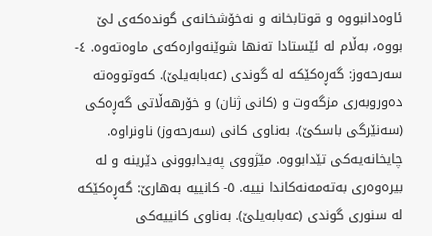ئاوەدانبووە و قوتابخانە و نەخۆشخانەی گوندەکەی لێ بووە، بەڵام لە ئێستادا تەنها شوێنەوارەکەی ماوەتەوە. ٤- سەرحەوز: گەڕەکێکە لە گوندی (عەبابەیلێ). کەوتووەتە دەوروبەری مزگەوت و (کانی ژنان) و خۆرهەڵاتی گەڕەکی (سەنێرگی باسکێ). بەناوی کانی (سەرحەوز) ناونراوە. چایخانەیەکی تێدابووە. مێژووی پەیدابوونی دێرینە و لە بیرەوەری بەتەمەنەکاندا نییە. ٥- کانییە بەهارێ: گەڕەکێکە لە سنوری گوندی (عەبابەیلێ). بەناوی کانییەکی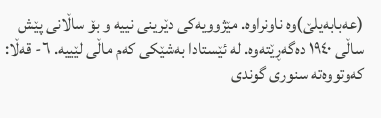(عەبابەیلێ)وە ناونراوە. مێژوویەکی دێرینی نییه و بۆ ساڵانی پێش ساڵی ١٩٤٠ دەگەڕێتەوە. لە ئێستادا بەشێکی کەم ماڵی لێییە. ٦- قەڵا: کەوتووەتە سنوری گوندی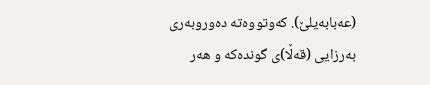(عەبابەیلێ). کەوتووەتە دەوروبەری بەرزایی (قەڵا)ی گوندەکە و هەر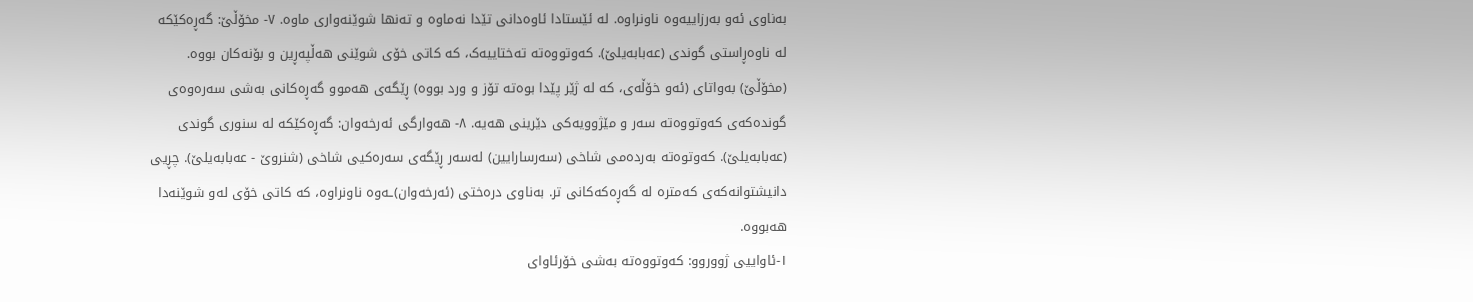بەناوی ئەو بەرزاییەوە ناونراوە. لە ئێستادا ئاوەدانی تێدا نەماوە و تەنها شوێنەواری ماوە. ٧- مخۆڵێ: گەڕەکێکە لە ناوەڕاستی گوندی (عەبابەیلێ). کەوتووەتە تەختاییەک، کە کاتی خۆی شوێنی هەڵپەڕین و بۆنەکان بووە. (مخۆڵێ) بەواتای (ئەو خۆڵەی، کە لە ژێر پێدا بوەتە تۆز و ورد بووە) ڕێگەی هەموو گەڕەکانی بەشی سەرەوەی گوندەکەی کەوتووەتە سەر و مێژوویەکی دێرینی هەیە. ٨- هەوارگی ئەرخەوان: گەڕەکێکە لە سنوری گوندی (عەبابەیلێ). کەوتوەتە بەردەمی شاخی (سەرسارایین) لەسەر ڕێگەی سەرەکیی شاخی (شنروێ - عەبابەیلێ). چڕیی دانیشتوانەکەی کەمترە لە گەڕەکەکانی تر. بەناوی درەختی (ئەرخەوان)ـەوە ناونراوە، کە کاتی خۆی لەو شوێنەدا هەبووە.
١-ئاواییی ژووروو: کەوتووەتە بەشی خۆرئاوای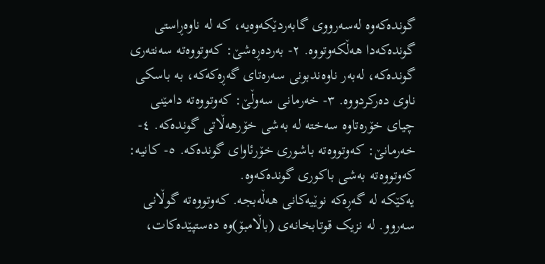گوندەکەوە لەسەرووی گابەردێکەوەیە، کە لە ناوەڕاستی گوندەکەدا هەڵکەوتووە. ٢- بەردەڕەشێ: کەوتووەتە سەنتەری گوندەکە، لەبەر ناوەندبونی سەرەتای گەڕەکەکە، بە باسکی ناوی دەرکردووە. ٣- خەرمانی سەوڵێ: کەوتووەتە دامێنی چیای خۆرەتاوە سەختە لە بەشی خۆرهەڵاتی گوندەکە. ٤- خەرمانێ: کەوتووەتە باشوری خۆرئاوای گوندەکە. ٥- کانیە: کەوتووەتە بەشی باکوری گوندەکەوە.
یەکێکە لە گەڕەکە نوێیەکانی هەڵەبجە. کەوتووەتە گوڵانی سەروو. لە نزیک قوتابخانەی (باڵامبۆ)وە دەستپێدەکات،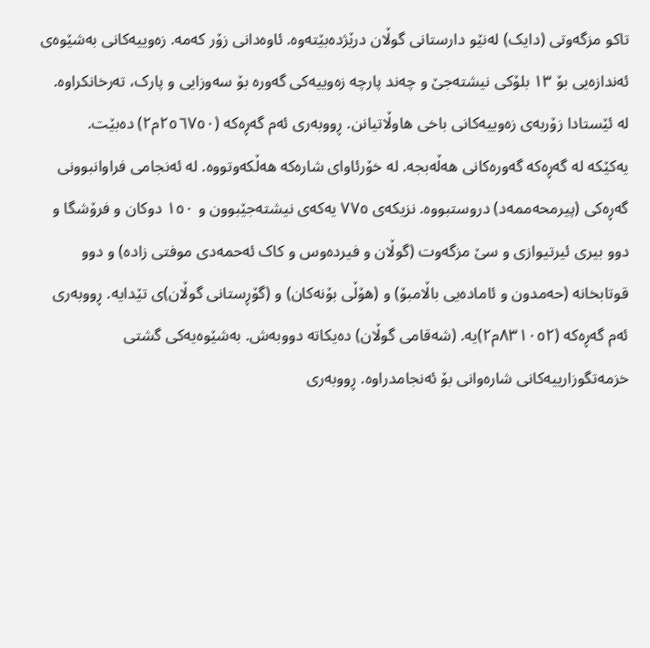تاکو مزگەوتی (دایک) لەنێو دارستانی گوڵان درێژدەبێتەوە. ئاوەدانی زۆر کەمە. زەوییەکانی بەشێوەی ئەندازەیی بۆ ١٣ بلۆکی نیشتەجێ و چەند پارچە زەوییەکی گەورە بۆ سەوزایی و پارک، تەرخانکراوە. لە ئێستادا زۆربەی زەوییەکانی باخی هاوڵاتیانن. ڕووبەری ئەم گەڕەکە (٢٥٦٧٥٠م٢) دەبێت.
یەکێکە لە گەڕەکە گەورەکانی هەڵەبجە. لە خۆرئاوای شارەکە هەڵکەوتووە. لە ئەنجامی فراوانبوونی گەڕەکی (پیرمحەممەد) دروستبووە. نزیکەی ٧٧٥ یەکەی نیشتەجێبوون و ١٥٠ دوکان و فرۆشگا و دوو بیری ئیرتیوازی و سێ مزگەوت (گوڵان و فیردەوس و کاک ئەحمەدی موفتی زادە) و دوو قوتابخانە (حەمدون و ئامادەیی باڵامبۆ) و (هۆڵی بۆنەکان) و (گۆڕستانی گوڵان)ی تێدایە. ڕووبەری ئەم گەڕەکە (٨٣١٠٥٢م٢)یە. (شەقامی گوڵان) دەیکاتە دووبەش. بەشێوەیەکی گشتی خزمەتگوزارییەکانی شارەوانی بۆ ئەنجامدراوە. ڕووبەری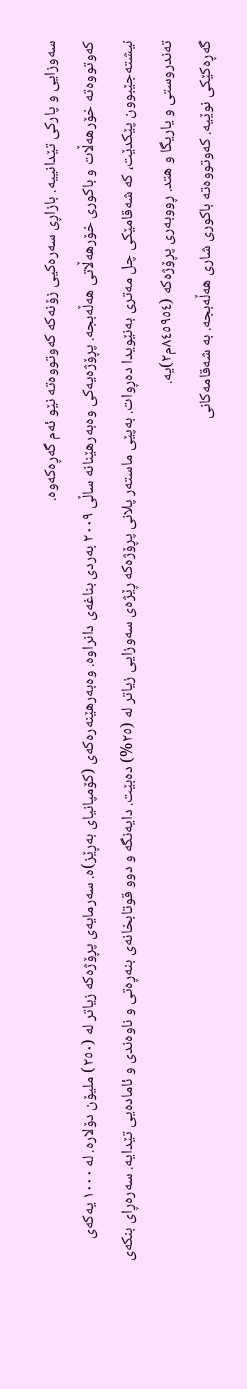سەوزایی و پارکی تێدانییە. بازاڕی سەرەکیی زۆنەکە کەوتووەتە نێو ئەم گەڕەکەوە.
کەوتووەتە خۆرهەڵات و باکوری خۆرهەڵاتی هەڵەبجە. پڕۆژەیەکی وەبەرهێنانە ساڵی ٢٠٠٩ بەردی بناغەی دانراوە. وەبەرهێنەرەکەی (کۆمپانیای بەڕێز)ە. سەرمایەی پڕۆژەکە زیاتر لە (٢٥٠) ملیۆن دۆلارە. لە ١٠٠٠ یەکەی نیشتەجێبوون پێکدێت، کە شەقامێکی چل مەتری بەنێویدا دەڕوات. بەپێی ماستەر پلانی پڕۆژەکە ڕێژەی سەوزایی زیاتر لە (٢٥%) دەبێت. دایەنگە و دوو قوتابخانەی بنەڕەتی و ناوەندی و ئامادەیی تێدایە. سەرەڕای بنکەی تەندروستی و یاریگا و هتد. ڕووبەری پڕۆژەکە (٨٤٥٩٥٤م٢)یە.
گەڕەکێکی نوێیە. کەوتووەتە باکوری شاری هەڵەبجە. بە شەقامەکانی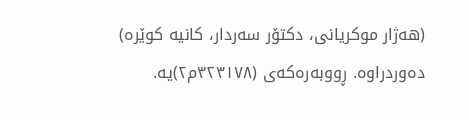(هەژار موکریانی، دکتۆر سەردار، کانیە کوێرە) دەوردراوە. ڕووبەرەکەی (٣٢٣١٧٨م٢)یە.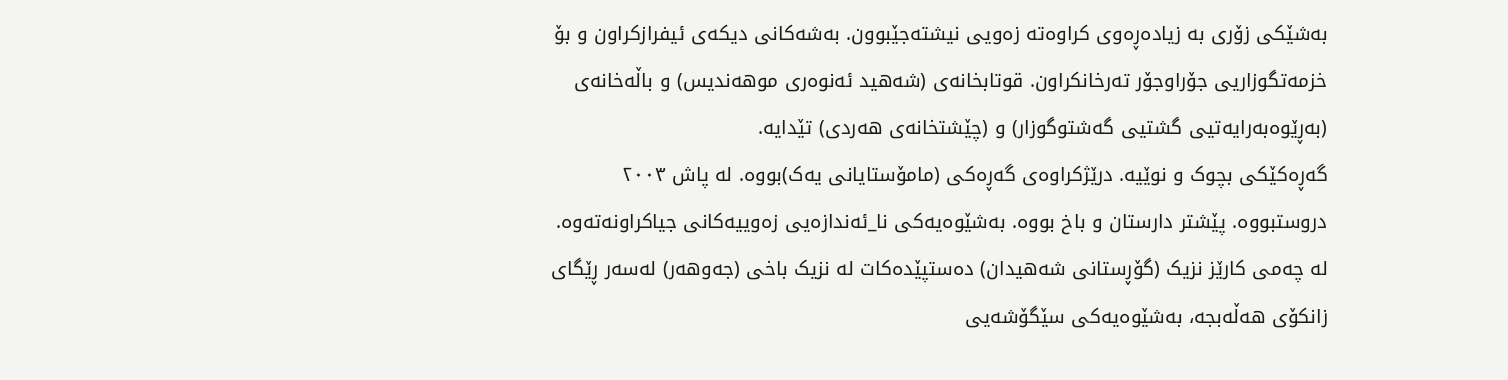بەشێکی زۆری بە زیادەڕەوی کراوەتە زەویی نیشتەجێبوون. بەشەکانی دیکەی ئیفرازکراون و بۆ خزمەتگوزاریی جۆراوجۆر تەرخانکراون. قوتابخانەی (شەهید ئەنوەری موهەندیس) و باڵەخانەی (بەڕێوەبەرایەتیی گشتیی گەشتوگوزار) و (چێشتخانەی هەردی) تێدایە.
گەڕەکێکی بچوک و نوێیە. درێژکراوەی گەڕەکی (مامۆستایانی یەک)بووە. لە پاش ٢٠٠٣ دروستبووە. پێشتر دارستان و باخ بووە. بەشێوەیەکی نا_ئەندازەیی زەوییەکانی جیاکراونەتەوە. لە چەمی کارێز نزیک (گۆڕستانی شەهیدان) دەستپێدەکات لە نزیک باخی (جەوهەر) لەسەر ڕێگای زانکۆی هەڵەبجە، بەشێوەیەکی سێگۆشەیی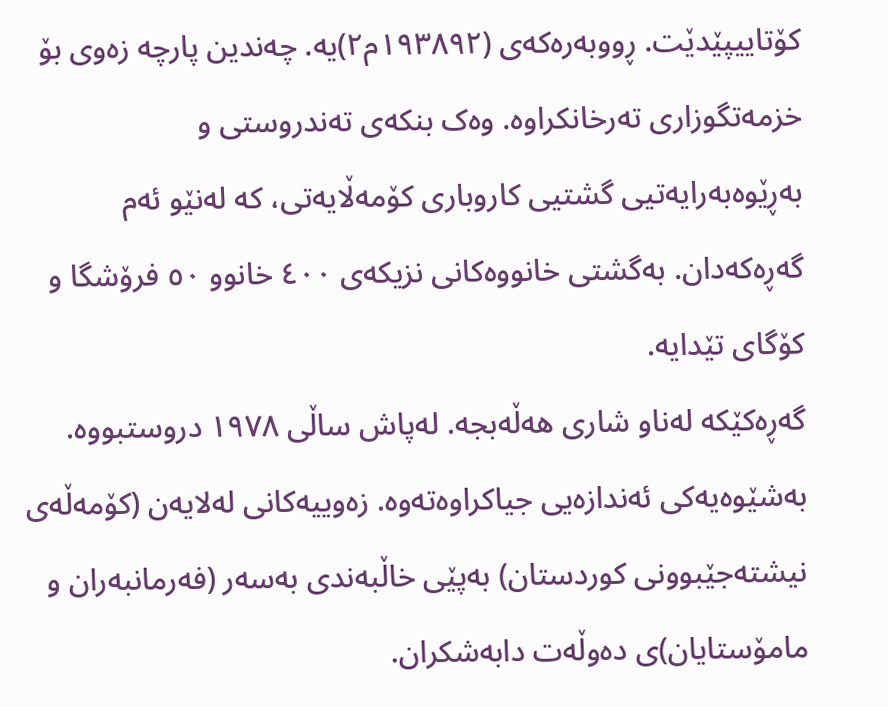کۆتاییپێدێت. ڕووبەرەکەی (١٩٣٨٩٢م٢)یە. چەندین پارچە زەوی بۆ خزمەتگوزاری تەرخانکراوە. وەک بنکەی تەندروستی و بەڕێوەبەرایەتیی گشتیی کاروباری کۆمەڵایەتی، کە لەنێو ئەم گەڕەکەدان. بەگشتی خانووەکانی نزیکەی ٤٠٠ خانوو ٥٠ فرۆشگا و کۆگای تێدایە.
گەڕەکێکە لەناو شاری هەڵەبجە. لەپاش ساڵی ١٩٧٨ دروستبووە. بەشێوەیەکی ئەندازەیی جیاکراوەتەوە. زەوییەکانی لەلایەن (کۆمەڵەی نیشتەجێبوونی کوردستان) بەپێی خاڵبەندی بەسەر (فەرمانبەران و مامۆستایان)ی دەوڵەت دابەشکران.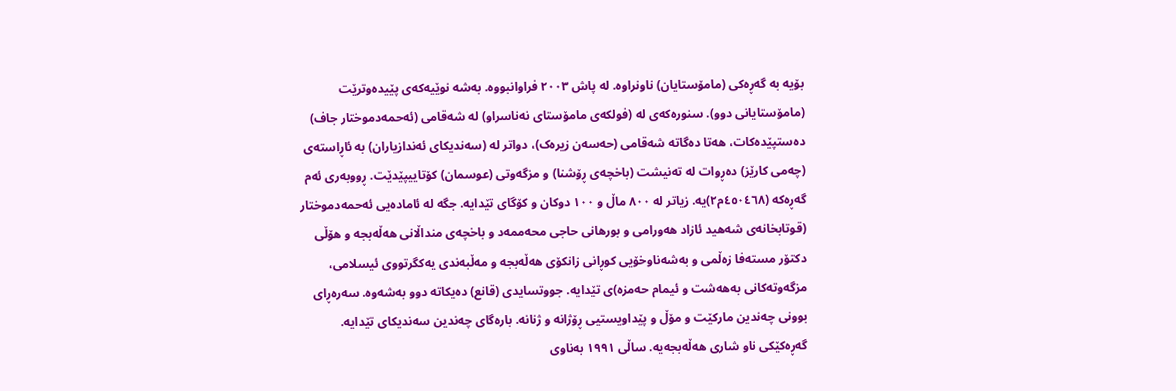بۆیە بە گەڕەکی (مامۆستایان) ناونراوە. لە پاش ٢٠٠٣ فراوانبووە. بەشە نوێیەکەی پێیدەوترێت (مامۆستایانی دوو). سنورەکەی لە (فولکەی مامۆستای نەناسراو) لە شەقامی (ئەحمەدموختار جاف) دەستپێدەکات، هەتا دەگاتە شەقامی (حەسەن زیرەک)، دواتر لە (سەندیکای ئەندازیاران) بە ئاڕاستەی (چەمی کارێز) دەڕوات لە تەنیشت (باخچەی ڕۆشنا) و مزگەوتی (عوسمان) کۆتاییپێدێت. ڕووبەری ئەم گەڕەکە (٤٥٠٤٦٨م٢)یە. زیاتر لە ٨٠٠ ماڵ و ١٠٠ دوکان و کۆگای تێدایە. جگە لە ئامادەیی ئەحمەدموختار (قوتابخانەی شەهید ئازاد هەورامی و بورهانی حاجی محەممەد و باخچەی منداڵانی هەڵەبجە و هۆڵی دکتۆر مستەفا زەڵمی و بەشەناوخۆیی کوڕانی زانکۆی هەڵەبجە و مەڵبەندی یەکگرتووی ئیسلامی، مزگەوتەکانی بەهەشت و ئیمام حەمزە)ی تێدایە. جووتسایدی (قانع) دەیکاتە دوو بەشەوە. سەرەڕای بوونی چەندین مارکێت و مۆڵ و پێداویستیی ڕۆژانە و ژنانە. بارەگای چەندین سەندیکای تێدایە.
گەڕەکێکی ناو شاری هەڵەبجەیە. ساڵی ١٩٩١ بەناوی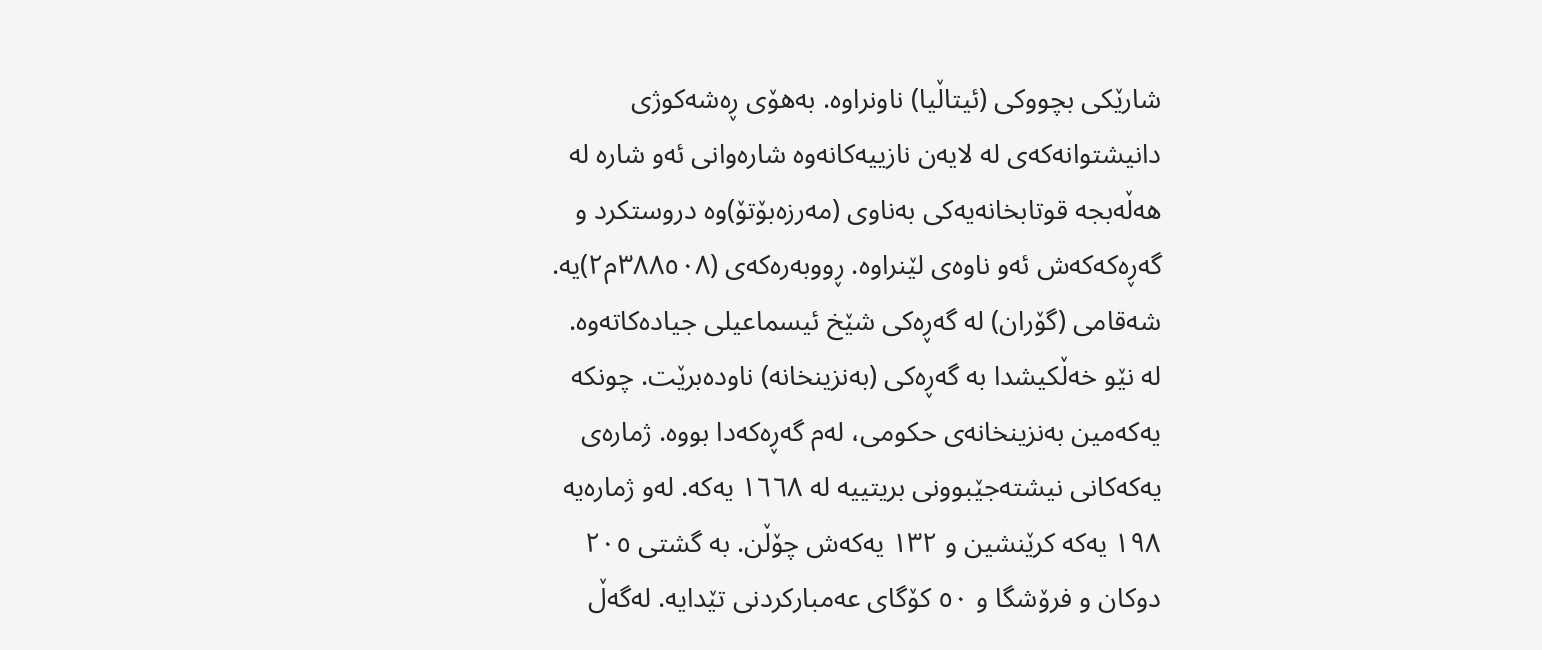شارێکی بچووکی (ئیتاڵیا) ناونراوە. بەهۆی ڕەشەکوژی دانیشتوانەکەی لە لایەن نازییەکانەوە شارەوانی ئەو شارە لە هەڵەبجە قوتابخانەیەکی بەناوی (مەرزەبۆتۆ)وە دروستکرد و گەڕەکەکەش ئەو ناوەی لێنراوە. ڕووبەرەکەی (٣٨٨٥٠٨م٢)یە. شەقامی (گۆران) لە گەڕەکی شێخ ئیسماعیلی جیادەکاتەوە. لە نێو خەڵکیشدا بە گەڕەکی (بەنزینخانە) ناودەبرێت. چونکە یەکەمین بەنزینخانەی حکومی، لەم گەڕەکەدا بووە. ژمارەی یەکەکانی نیشتەجێبوونی بریتییە لە ١٦٦٨ یەکە. لەو ژمارەیە ١٩٨ یەکە کرێنشین و ١٣٢ یەکەش چۆڵن. بە گشتی ٢٠٥ دوکان و فرۆشگا و ٥٠ کۆگای عەمبارکردنی تێدایە. لەگەڵ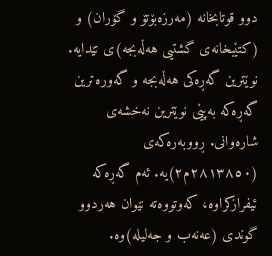دوو قوتابخانە (مەرزەبۆتۆ و گۆران) و (کتێبخانەی گشتیی هەڵەبجە)ی تێدایە.
نوێترین گەڕەکی هەڵەبجە و گەورەترین گەڕەکە بەپێی نوێترین نەخشەی شارەوانی. ڕووبەرەکەی (٢٨١٣٨٥٠م٢)یە. ئەم گەڕەکە ئیفرازکراوە، کەوتووەتە نێوان هەردوو گوندی (عەنەب و جەلیلە)وە.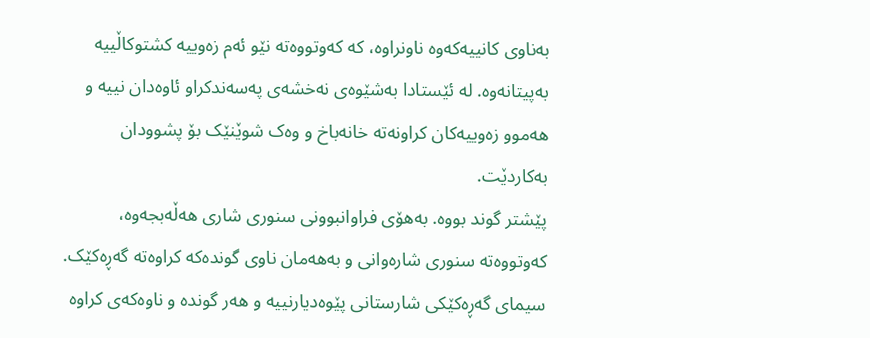بەناوی کانییەکەوە ناونراوە، کە کەوتووەتە نێو ئەم زەوییە کشتوکاڵییە بەپیتانەوە. لە ئێستادا بەشێوەی نەخشەی پەسەندکراو ئاوەدان نییە و هەموو زەوییەکان کراونەتە خانەباخ و وەک شوێنێک بۆ پشوودان بەکاردێت.
پێشتر گوند بووە. بەهۆی فراوانبوونی سنوری شاری هەڵەبجەوە، کەوتووەتە سنوری شارەوانی و بەهەمان ناوی گوندەکە کراوەتە گەڕەکێک. سیمای گەڕەکێکی شارستانی پێوەدیارنییە و هەر گوندە و ناوەکەی کراوە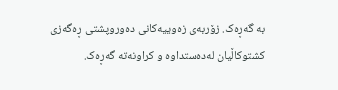بە گەڕەک. زۆربەی زەوییەکانی دەوروپشتی ڕەگەزی کشتوکاڵیان لەدەستداوە و کراونەتە گەڕەک.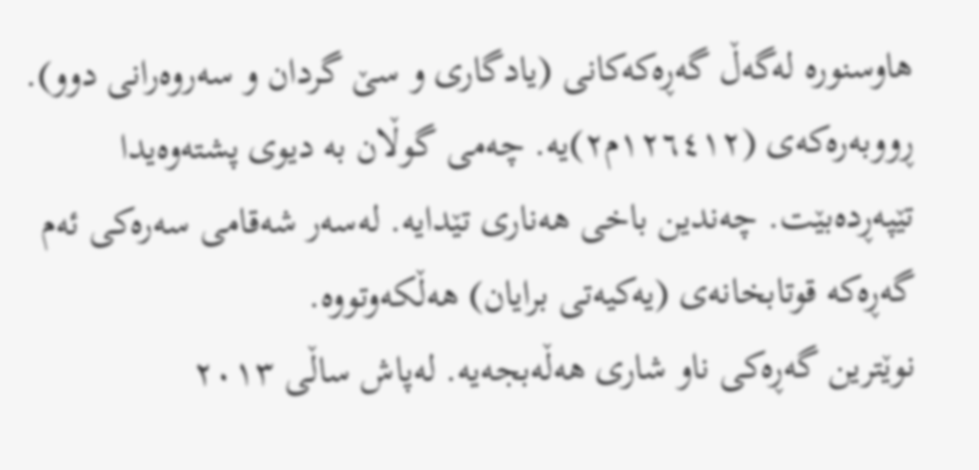هاوسنورە لەگەڵ گەڕەکەکانی (یادگاری و سێ گردان و سەروەرانی دوو). ڕووبەرەکەی (١٢٦٤١٢م٢)یە. چەمی گوڵان بە دیوی پشتەوەیدا تێپەڕدەبێت. چەندین باخی هەناری تێدایە. لەسەر شەقامی سەرەکی ئەم گەڕەکە قوتابخانەی (یەکیەتی برایان) هەڵکەوتووە.
نوێترین گەڕەکی ناو شاری هەڵەبجەیە. لەپاش ساڵی ٢٠١٣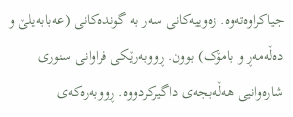جیاکراوەتەوە. زەوییەکانی سەر بە گوندەکانی (عەبابەیلێ و دەڵەمەڕ و بامۆک) بوون. ڕووبەرێکی فراوانی سنوری شارەوانیی هەڵەبجەی داگیرکردووە. ڕووبەرەکەی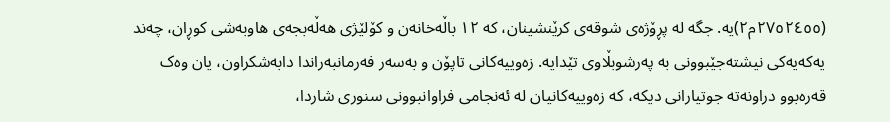(٢٧٥٢٤٥٥م٢)یە. جگە لە پڕۆژەی شوقەی کرێنشینان، کە ١٢ باڵەخانەن و کۆلێژی هەڵەبجەی هاوبەشی کوڕان، چەند یەکەیەکی نیشتەجێبوونی بە پەرشوبڵاوی تێدایە. زەوییەکانی تاپۆن و بەسەر فەرمانبەراندا دابەشکراون، یان وەک قەرەبوو دراونەتە جوتیارانی دیکە، کە زەوییەکانیان لە ئەنجامی فراوانبوونی سنوری شاردا،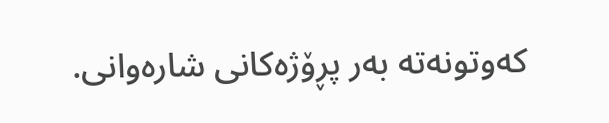کەوتونەتە بەر پڕۆژەکانی شارەوانی.